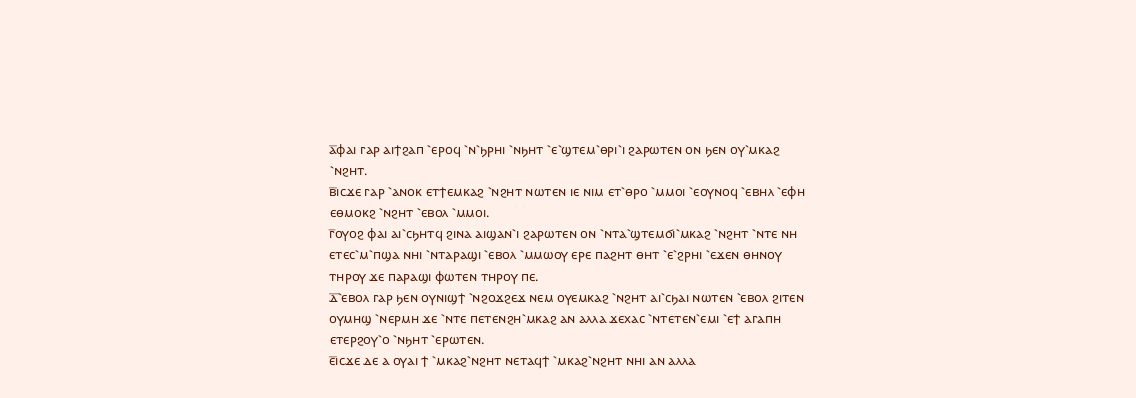ⲁ̅ⲫⲁⲓ ⲅⲁⲣ ⲁⲓϯϩⲁⲡ ⳿ⲉⲣⲟϥ ⳿ⲛ⳿ϧⲣⲏⲓ ⳿ⲛϧⲏⲧ ⳿ⲉ⳿ϣⲧⲉⲙ⳿ⲑⲣⲓ⳿ⲓ ϩⲁⲣⲱⲧⲉⲛ ⲟⲛ ϧⲉⲛ ⲟⲩ⳿ⲙⲕⲁϩ ⳿ⲛϩⲏⲧ.
ⲃ̅ⲓⲥϫⲉ ⲅⲁⲣ ⳿ⲁⲛⲟⲕ ⲉⲧϯⲉⲙⲕⲁϩ ⳿ⲛϩⲏⲧ ⲛⲱⲧⲉⲛ ⲓⲉ ⲛⲓⲙ ⲉⲧ⳿ⲑⲣⲟ ⳿ⲙⲙⲟⲓ ⳿ⲉⲟⲩⲛⲟϥ ⳿ⲉⲃⲏⲗ ⳿ⲉⲫⲏ ⲉⲑⲙⲟⲕϩ ⳿ⲛϩⲏⲧ ⳿ⲉⲃⲟⲗ ⳿ⲙⲙⲟⲓ.
ⲅ̅ⲟⲩⲟϩ ⲫⲁⲓ ⲁⲓ⳿ⲥϧⲏⲧϥ ϩⲓⲛⲁ ⲁⲓϣⲁⲛ⳿ⲓ ϩⲁⲣⲱⲧⲉⲛ ⲟⲛ ⳿ⲛⲧⲁ⳿ϣⲧⲉⲙϭⲓ⳿ⲙⲕⲁϩ ⳿ⲛϩⲏⲧ ⳿ⲛⲧⲉ ⲛⲏ ⲉⲧⲉⲥ⳿ⲙ⳿ⲡϣⲁ ⲛⲏⲓ ⳿ⲛⲧⲁⲣⲁϣⲓ ⳿ⲉⲃⲟⲗ ⳿ⲙⲙⲱⲟⲩ ⲉⲣⲉ ⲡⲁϩⲏⲧ ⲑⲏⲧ ⳿ⲉ⳿ϩⲣⲏⲓ ⳿ⲉϫⲉⲛ ⲑⲏⲛⲟⲩ ⲧⲏⲣⲟⲩ ϫⲉ ⲡⲁⲣⲁϣⲓ ⲫⲱⲧⲉⲛ ⲧⲏⲣⲟⲩ ⲡⲉ.
ⲇ̅⳿ⲉⲃⲟⲗ ⲅⲁⲣ ϧⲉⲛ ⲟⲩⲛⲓϣϯ ⳿ⲛϩⲟϫϩⲉϫ ⲛⲉⲙ ⲟⲩⲉⲙⲕⲁϩ ⳿ⲛϩⲏⲧ ⲁⲓ⳿ⲥϧⲁⲓ ⲛⲱⲧⲉⲛ ⳿ⲉⲃⲟⲗ ϩⲓⲧⲉⲛ ⲟⲩⲙⲏϣ ⳿ⲛⲉⲣⲙⲏ ϫⲉ ⳿ⲛⲧⲉ ⲡⲉⲧⲉⲛϩⲏ⳿ⲙⲕⲁϩ ⲁⲛ ⲁⲗⲗⲁ ϫⲉⲭⲁⲥ ⳿ⲛⲧⲉⲧⲉⲛ⳿ⲉⲙⲓ ⳿ⲉϯ ⲁⲅⲁⲡⲏ ⲉⲧⲉⲣϩⲟⲩ⳿ⲟ ⳿ⲛϧⲏⲧ ⳿ⲉⲣⲱⲧⲉⲛ.
ⲉ̅ⲓⲥϫⲉ ⲇⲉ ⲁ ⲟⲩⲁⲓ ϯ ⳿ⲙⲕⲁϩ⳿ⲛϩⲏⲧ ⲛⲉⲧⲁϥϯ ⳿ⲙⲕⲁϩ⳿ⲛϩⲏⲧ ⲛⲏⲓ ⲁⲛ ⲁⲗⲗⲁ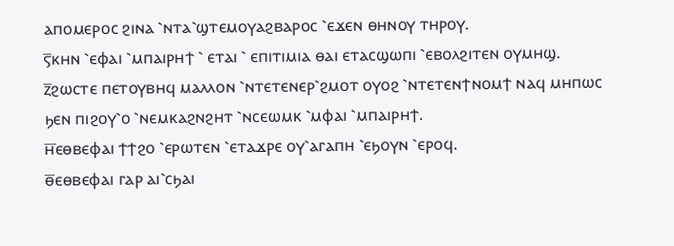ⲁⲡⲟⲙⲉⲣⲟⲥ ϩⲓⲛⲁ ⳿ⲛⲧⲁ⳿ϣⲧⲉⲙⲟⲩⲁϩⲃⲁⲣⲟⲥ ⳿ⲉϫⲉⲛ ⲑⲏⲛⲟⲩ ⲧⲏⲣⲟⲩ.
ⲋ̅ⲕⲏⲛ ⳿ⲉⲫⲁⲓ ⳿ⲙⲡⲁⲓⲣⲏϯ ⳿ ⲉⲧⲁⲓ ⳿ ⲉⲡⲓⲧⲓⲙⲓⲁ ⲑⲁⲓ ⲉⲧⲁⲥϣⲱⲡⲓ ⳿ⲉⲃⲟⲗϩⲓⲧⲉⲛ ⲟⲩⲙⲏϣ.
ⲍ̅ϩⲱⲥⲧⲉ ⲡⲉⲧⲟⲩⲃⲏϥ ⲙⲁⲗⲗⲟⲛ ⳿ⲛⲧⲉⲧⲉⲛⲉⲣ⳿ϩⲙⲟⲧ ⲟⲩⲟϩ ⳿ⲛⲧⲉⲧⲉⲛϯⲛⲟⲙϯ ⲛⲁϥ ⲙⲏⲡⲱⲥ ϧⲉⲛ ⲡⲓϩⲟⲩ⳿ⲟ ⳿ⲛⲉⲙⲕⲁϩⲛϩⲏⲧ ⳿ⲛⲥⲉⲱⲙⲕ ⳿ⲙⲫⲁⲓ ⳿ⲙⲡⲁⲓⲣⲏϯ.
ⲏ̅ⲉⲑⲃⲉⲫⲁⲓ ϯϯϩⲟ ⳿ⲉⲣⲱⲧⲉⲛ ⳿ⲉⲧⲁϫⲣⲉ ⲟⲩ⳿ⲁⲅⲁⲡⲏ ⳿ⲉϧⲟⲩⲛ ⳿ⲉⲣⲟϥ.
ⲑ̅ⲉⲑⲃⲉⲫⲁⲓ ⲅⲁⲣ ⲁⲓ⳿ⲥϧⲁⲓ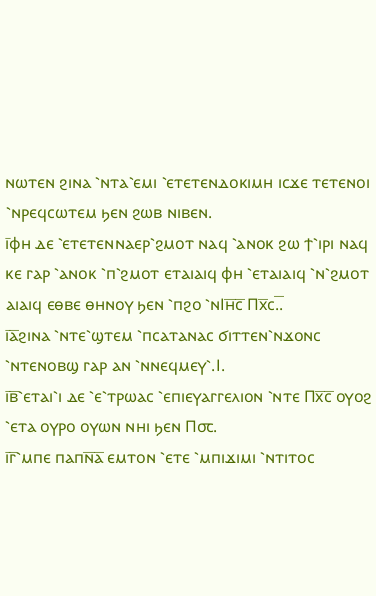ⲛⲱⲧⲉⲛ ϩⲓⲛⲁ ⳿ⲛⲧⲁ⳿ⲉⲙⲓ ⳿ⲉⲧⲉⲧⲉⲛⲇⲟⲕⲓⲙⲏ ⲓⲥϫⲉ ⲧⲉⲧⲉⲛⲟⲓ ⳿ⲛⲣⲉϥⲥⲱⲧⲉⲙ ϧⲉⲛ ϩⲱⲃ ⲛⲓⲃⲉⲛ.
ⲓ̅ⲫⲏ ⲇⲉ ⳿ⲉⲧⲉⲧⲉⲛⲛⲁⲉⲣ⳿ϩⲙⲟⲧ ⲛⲁϥ ⳿ⲁⲛⲟⲕ ϩⲱ ϯ⳿ⲓⲣⲓ ⲛⲁϥ ⲕⲉ ⲅⲁⲣ ⳿ⲁⲛⲟⲕ ⳿ⲡ⳿ϩⲙⲟⲧ ⲉⲧⲁⲓⲁⲓϥ ⲫⲏ ⳿ⲉⲧⲁⲓⲁⲓϥ ⳿ⲛ⳿ϩⲙⲟⲧ ⲁⲓⲁⲓϥ ⲉⲑⲃⲉ ⲑⲏⲛⲟⲩ ϧⲉⲛ ⳿ⲡϩⲟ ⳿ⲛⲒⲏ̅ⲥ̅ Ⲡⲭ̅ⲥ.̅.
ⲓ̅ⲁ̅ϩⲓⲛⲁ ⳿ⲛⲧⲉ⳿ϣⲧⲉⲙ ⳿ⲡⲥⲁⲧⲁⲛⲁⲥ ϭⲓⲧⲧⲉⲛ⳿ⲛϫⲟⲛⲥ ⳿ⲛⲧⲉⲛⲟⲃϣ ⲅⲁⲣ ⲁⲛ ⳿ⲛⲛⲉϥⲙⲉⲩ⳿.Ⲓ.
ⲓ̅ⲃ̅⳿ⲉⲧⲁⲓ⳿ⲓ ⲇⲉ ⳿ⲉ⳿ⲧⲣⲱⲁⲥ ⳿ⲉⲡⲓⲉⲩⲁⲅⲅⲉⲗⲓⲟⲛ ⳿ⲛⲧⲉ Ⲡⲭ̅ⲥ̅ ⲟⲩⲟϩ ⳿ⲉⲧⲁ ⲟⲩⲣⲟ ⲟⲩⲱⲛ ⲛⲏⲓ ϧⲉⲛ Ⲡ⳪.
ⲓ̅ⲅ̅⳿ⲙⲡⲉ ⲡⲁⲡⲛ̅ⲁ̅ ⲉⲙⲧⲟⲛ ⳿ⲉⲧⲉ ⳿ⲙⲡⲓϫⲓⲙⲓ ⳿ⲛⲧⲓⲧⲟⲥ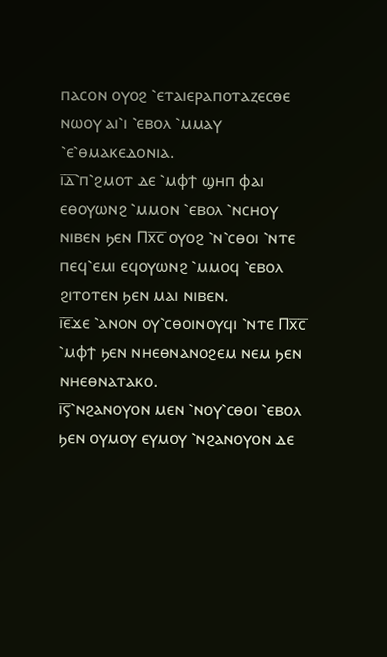ⲡⲁⲥⲟⲛ ⲟⲩⲟϩ ⳿ⲉⲧⲁⲓⲉⲣⲁⲡⲟⲧⲁⲍⲉⲥⲑⲉ ⲛⲱⲟⲩ ⲁⲓ⳿ⲓ ⳿ⲉⲃⲟⲗ ⳿ⲙⲙⲁⲩ ⳿ⲉ⳿ⲑⲙⲁⲕⲉⲇⲟⲛⲓⲁ.
ⲓ̅ⲇ̅⳿ⲡ⳿ϩⲙⲟⲧ ⲇⲉ ⳿ⲙⲫϯ ϣⲏⲡ ⲫⲁⲓ ⲉⲑⲟⲩⲱⲛϩ ⳿ⲙⲙⲟⲛ ⳿ⲉⲃⲟⲗ ⳿ⲛⲥⲏⲟⲩ ⲛⲓⲃⲉⲛ ϧⲉⲛ Ⲡⲭ̅ⲥ̅ ⲟⲩⲟϩ ⳿ⲛ⳿ⲥⲑⲟⲓ ⳿ⲛⲧⲉ ⲡⲉϥ⳿ⲉⲙⲓ ⲉϥⲟⲩⲱⲛϩ ⳿ⲙⲙⲟϥ ⳿ⲉⲃⲟⲗ ϩⲓⲧⲟⲧⲉⲛ ϧⲉⲛ ⲙⲁⲓ ⲛⲓⲃⲉⲛ.
ⲓ̅ⲉ̅ϫⲉ ⳿ⲁⲛⲟⲛ ⲟⲩ⳿ⲥⲑⲟⲓⲛⲟⲩϥⲓ ⳿ⲛⲧⲉ Ⲡⲭ̅ⲥ̅ ⳿ⲙⲫϯ ϧⲉⲛ ⲛⲏⲉⲑⲛⲁⲛⲟϩⲉⲙ ⲛⲉⲙ ϧⲉⲛ ⲛⲏⲉⲑⲛⲁⲧⲁⲕⲟ.
ⲓ̅ⲋ̅⳿ⲛϩⲁⲛⲟⲩⲟⲛ ⲙⲉⲛ ⳿ⲛⲟⲩ⳿ⲥⲑⲟⲓ ⳿ⲉⲃⲟⲗ ϧⲉⲛ ⲟⲩⲙⲟⲩ ⲉⲩⲙⲟⲩ ⳿ⲛϩⲁⲛⲟⲩⲟⲛ ⲇⲉ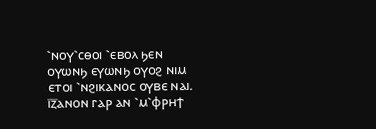⳿ⲛⲟⲩ⳿ⲥⲑⲟⲓ ⳿ⲉⲃⲟⲗ ϧⲉⲛ ⲟⲩⲱⲛϧ ⲉⲩⲱⲛϧ ⲟⲩⲟϩ ⲛⲓⲙ ⲉⲧⲟⲓ ⳿ⲛϩⲓⲕⲁⲛⲟⲥ ⲟⲩⲃⲉ ⲛⲁⲓ.
ⲓ̅ⲍ̅ⲁⲛⲟⲛ ⲅⲁⲣ ⲁⲛ ⳿ⲙ⳿ⲫⲣⲏϯ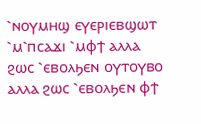⳿ⲛⲟⲩⲙⲏϣ ⲉⲩⲉⲣⲓⲉⲃϣⲱⲧ ⳿ⲙ⳿ⲡⲥⲁϫⲓ ⳿ⲙⲫϯ ⲁⲗⲗⲁ ϩⲱⲥ ⳿ⲉⲃⲟⲗϧⲉⲛ ⲟⲩⲧⲟⲩⲃⲟ ⲁⲗⲗⲁ ϩⲱⲥ ⳿ⲉⲃⲟⲗϧⲉⲛ ⲫϯ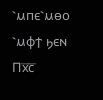⳿ⲙⲡⲉ⳿ⲙⲑⲟ ⳿ⲙⲫϯ ϧⲉⲛ Ⲡⲭ̅ⲥ̅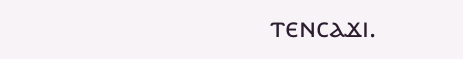ⲧⲉⲛⲥⲁϫⲓ.